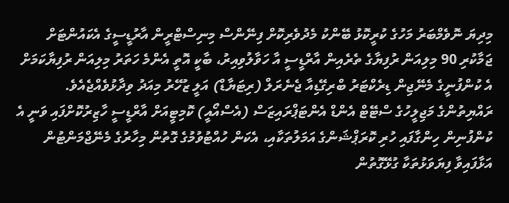މިދިޔަ ނޮވެމްބަރު މަހުގެ ކުރީކޮޅު ބޭންކު މެދުވެރިކޮށް ފިނޭންސް މިނިސްޓްރީން އާރުޑީސީގެ އެކައުންޓަށް ޖަމާކުރި 90 މިލިއަން ރުފިޔާގެ ތެރެއިން އާރްޑީސީ އާ ހަވާލުވިއިރު، ބާކީ އޮތީ އެންމެ ހަތަރު މިލިއަން ރުފިޔާކަމަށް އެ ކުންފުނީގެ މެނޭޖިން ޑިރެކްޓަރު ބްރިގޭޑިއާ ޖެނެރަލް (ރިޓަޔާޑް) އަލީ ޒުހޭރު މިއަދު ވިދާޅުވެއްޖެއެވެ.
ރައްޔިތުންގެ މަޖިލީހުގެ ސްޓޭޓް އެންޑް އެންޓަޕްރައިޒަސް (އެސްއޯއީ) ކޮމިޓީއަށް އާރްޑީސީ ހާޒިރުކޮށްފައި ވަނީ އެ ކުންފުނިން ހިންގާފައި ހުރި ކޮރަޕްޝަންގެ އަމަލުތަކާއި، އެކަން ހުއްޓުވުމުގެ ގޮތުން މިހާރުގެ މެނޭޖްމަންޓުން އަޅާފައިވާ ފިޔަވަޅުތަކާ ގުޅޭގޮތުން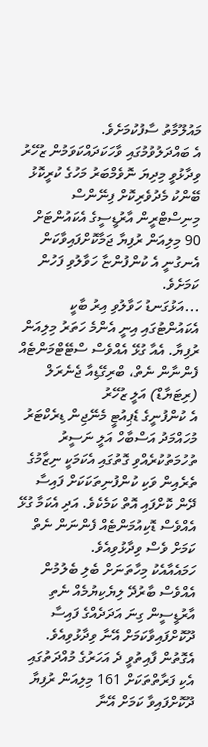މައުލޫމާތު ސާފުކުމަށެވެ.
އެ ބައްދަލުވުމުގައި ވާހަކަދައްކަވަމުން ޒުހޭރު ވިދާޅުވީ މިދިޔަ ނޮވެމްބަރު މަހުގެ ކުރީކޮޅު ބޭންކު މެދުވެރިކޮށް ފިނޭންސް މިނިސްޓްރީން އާރުޑީސީގެ އެކައުންޓަށް 90 މިލިއަން ރުފިޔާ ޖަމާކޮށްފައިވާކަން އެނގުނީ އެ ކުންފުންޏާ ހަވާލުވި ފަހުން ކަމަށެވެ.
...އަޅުގަނޑު ހަވާލުވި އިރު ބާކީ އެކައުންޓުގައި އިނީ އެންމެ ހަތަރު މިލިއަން ރުފިޔާ. އެއާ ގުޅޭ އެއްވެސް ސްޓޭޓްމަންޓެއް ފެންނާން ނެތް، ބްރިގޭޑިއާ ޖެނެރަލް (ރިޓަޔާޑް) އަލީ ޒުހޭރު
އެ ކުންފުނީގެ ޑެޕިއުޓީ މެނޭޖިން ޑިރެކްޓަރު މުހައްމަދު އަސްބާހް އަލީ ނަސީރު ތުހުމަތުކުރެއްވި ގޮތުގައި އެކަމަކީ ނިޒާމުގެ ތެރެއިން ވަކި ކުންފުނިތަކަކަށް ފައިސާ ދޭން ކޮށްފައި އޮތް ކަމެކެވެ. އަދި އެކަމާ ގުޅޭ އެއްވެސް ޑޮކިއުމަންޓެއް ފެންނަން ނެތް ކަމަށް ވެސް ވިދާޅުވިއެވެ.
ހަމައެއާއެކު މިހާތަނަށް ބެލި ބެލުމުން އެއްވެސް ބާރުދޭ ލިޔެކިޔުމެއް ނެތި އާރުޑީސީން ގިނަ އަދަދެއްގެ ފައިސާ ދޫކޮށްފައިވާކަމަށް އޭނާ ވިދާޅުވިއެވެ. އެގޮތުން ފާއިތުވީ ދެ އަހަރުގެ މުއްދަތުގައި އެކި ފަރާތްތަކަށް 161 މިލިއަން ރުފިޔާ ދޫކޮށްފައިވާ ކަމަށް އޭނާ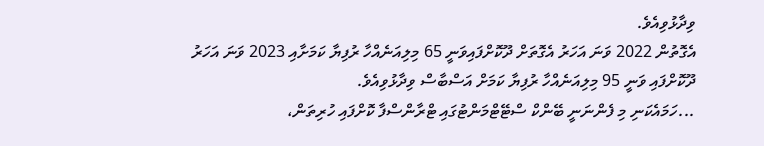ވިދާޅުވިއެވެ.
އެގޮތުން 2022 ވަނަ އަހަރު އެގޮތަށް ދޫކޮށްފައިވަނީ 65 މިލިއަނެއްހާ ރުފިޔާ ކަމަށާއި 2023 ވަނަ އަހަރު ދޫކޮށްފައި ވަނީ 95 މިލިއަނެއްހާ ރުފިޔާ ކަމަށް އަސްބާސް ވިދާޅުވިއެވެ.
...ހަމައެކަނި މި ފެންނަނީ ބޭންކް ސްޓޭޓްމަންޓުގައި ޓްރާންސްފާ ކޮށްފައި ހުރިތަން،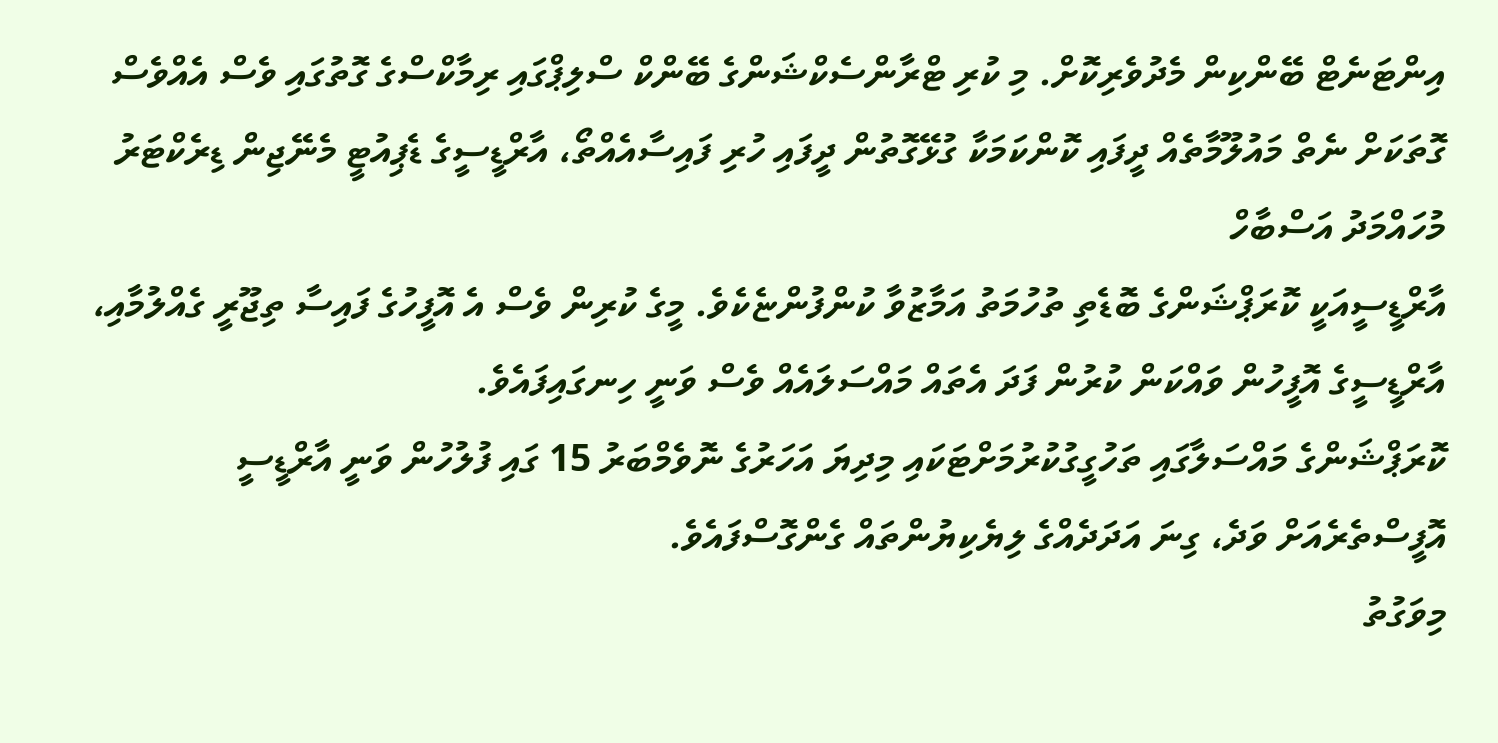އިންޓަނެޓް ބޭންކިން މެދުވެރިކޮށް. މި ކުރި ޓްރާންސެކްޝަންގެ ބޭންކް ސްލިޕްގައި ރިމާކްސްގެ ގޮތުގައި ވެސް އެއްވެސް ގޮތަކަށް ނެތް މައުލޫމާތެއް ދީފައި ކޮންކަމަކާ ގުޅޭގޮތުން ދީފައި ހުރި ފައިސާއެއްތޯ، އާރްޑީސީގެ ޑެޕިއުޓީ މެނޭޖިން ޑިރެކްޓަރު މުހައްމަދު އަސްބާހް
އާރްޑީސީއަކީ ކޮރަޕްޝަންގެ ބޮޑެތި ތުހުމަތު އަމާޒުވާ ކުންފުންޏެކެވެ. މީގެ ކުރިން ވެސް އެ އޮފީހުގެ ފައިސާ ތިޖޫރީ ގެއްލުމާއި، އާރްޑީސީގެ އޮފީހުން ވައްކަން ކުރުން ފަދަ އެތައް މައްސަލައެއް ވެސް ވަނީ ހިނގައިފައެވެ.
ކޮރަޕްޝަންގެ މައްސަލާގައި ތަހުގީގުކުރުމަށްޓަކައި މިދިޔަ އަހަރުގެ ނޮވެމްބަރު 15 ގައި ފުލުހުން ވަނީ އާރްޑީސީ އޮފީސްތެރެއަށް ވަދެ، ގިނަ އަދަދެއްގެ ލިޔެކިޔުންތައް ގެންގޮސްފައެވެ.
މިވަގުތު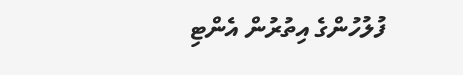ފުލުހުންގެ އިތުރުން އެންޓި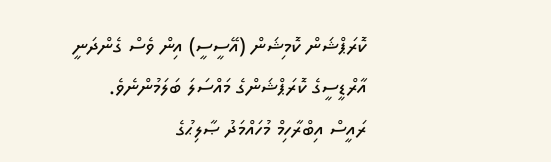ކޮރަޕްޝަން ކޮމިޝަން (އޭސީސީ) އިން ވެސް ގެންދަނީ އާރްޑީސީގެ ކޮރަޕްޝަންގެ މައްސަލަ ބަލަމުންނެވެ.
ރައީސް އިބްރާހިމް މުހައްމަދު ޞާލިޙުގެ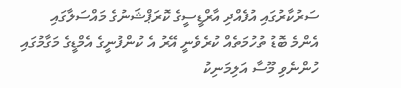ސަރުކާރުގައި އުފެއްދި އާރްޑީސީގެ ކޮރަޕްޝަނުގެ މައްސަލާގައި އެންމެ ބޮޑު ތުހުމަތެއް ކުރެވެނީ އޭރު އެ ކުންފުނީގެ އެމްޑީގެ މަގާމުގައި ހުންނެވި މޫސާ އަލިމަނިކު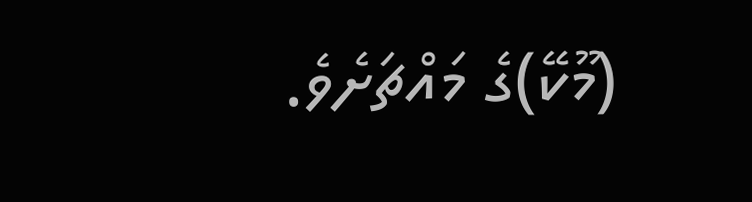(މޫކޭ)ގެ މައްޗަށެވެ.